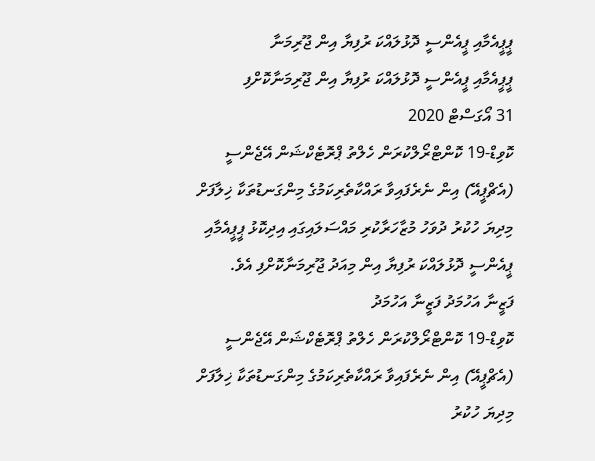ޕީޕީއެމާއި ޕީއެންސީ ދޮޅުލައްކަ ރުފިޔާ އިން ޖޫރިމަނާ
ޕީޕީއެމާއި ޕީއެންސީ ދޮޅުލައްކަ ރުފިޔާ އިން ޖޫރިމަނާކޮށްފި
31 އޯގަސްޓް 2020
ކޮވިޑް-19 ކޮންޓްރޯލްކުރަން ހެލްތު ޕްރޮޓެކްޝަން އޭޖެންސީ (އެޗްޕީއޭ) އިން ނެރެފައިވާ ރައްކާތެރިކަމުގެ މިންގަނޑުތަކާ ޚިލާފަށް މިދިޔަ ހުކުރު ދުވަހު މުޒާހަރާކުރި މައްސަލައިގައި އިދިކޮޅު ޕީޕީއެމާއި ޕީއެންސީ ދޮޅުލައްކަ ރުފިޔާ އިން މިއަދު ޖޫރިމަނާކޮށްފި އެވެ.
ފަޒީނާ އަހުމަދު ފަޒީނާ އަހުމަދު
ކޮވިޑް-19 ކޮންޓްރޯލްކުރަން ހެލްތު ޕްރޮޓެކްޝަން އޭޖެންސީ (އެޗްޕީއޭ) އިން ނެރެފައިވާ ރައްކާތެރިކަމުގެ މިންގަނޑުތަކާ ޚިލާފަށް މިދިޔަ ހުކުރު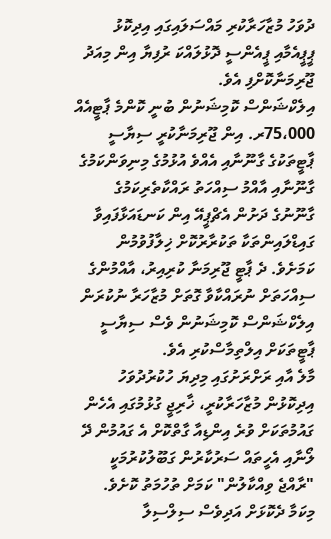ދުވަހު މުޒާހަރާކުރި މައްސަލައިގައި އިދިކޮޅު ޕީޕީއެމާއި ޕީއެންސީ ދޮޅުލައްކަ ރުފިޔާ އިން މިއަދު ޖޫރިމަނާކޮށްފި އެވެ.
އިލެކްޝަންސް ކޮމިޝަނުން ބުނީ ކޮންމެ ޕާޓީއެއް 75،000ރ. އިން ޖޫރިމަނާކުރީ ސިޔާސީ ޕާޓީތަކުގެ ގާނޫނާއި އެއްވެ އުޅުމުގެ މިނިވަންކަމުގެ ގާނޫނާއި އާއްމު ސިއްހަތު ރައްކާތެރިކަމުގެ ގާނޫނުގެ ދަށުން އެޗްޕީއޭ އިން ކަނޑައަޅާފައިވާ ގައިޑްލައިންތަކާ ތަކުރާރުކޮށް ޚިލާފުވުމުން ކަމަށެވެ. ދެ ޕާޓީ ޖޫރިމަނާ ކުރިއިރު، އާއްމުންގެ ސިއްހަތަށް ނުރައްކާވާ ގޮތަށް މުޒާހަރާ ނުކުރަން އިލެކްޝަންސް ކޮމިޝަނުން ވެސް ސިޔާސީ ޕާޓީތަކަށް އިލްތިމާސްކުރި އެވެ.
މާލެ އާއި ރަށްރަށުގައި މިދިޔަ ހުކުރުދުވަހު އިދިކޮޅުން މުޒާހަރާކުރީ، ޚާރިޖީ ގުޅުމުގައި އެހެން ގައުމުތަކަށް ވުރެ އިންޑިއާ ގާތްކޮށް އެ ގައުމުން ދޭ ލޯނާއި އެހީތައް ސަރުކާރުން ގަބޫލުކުރުމަކީ "ރާއްޖެ ވިއްކާލުން" ކަމަށް ތުހުމަތު ކޮށެވެ. މިކަމާ ދެކޮޅަށް އަދިވެސް ސިލްސިލާ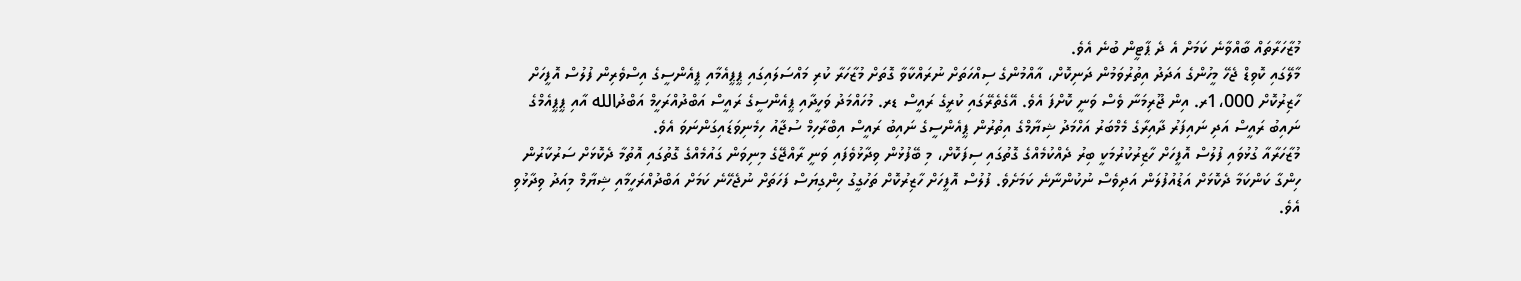މުޒާހަރާތައް ބާއްވާނެ ކަމަށް އެ ދެ ޕާޓީން ބުނެ އެވެ.
މާލޭގައި ކޮވިޑް ޖެހޭ މީހުންގެ އަދަދު އިތުރުވަމުން ދަނިކޮށް، އާއްމުންގެ ސިއްހަތަށް ނުރައްކާވާ ގޮތަށް މުޒާހަރާ ކުރި މައްސަލައިގައި ޕީޕީއެމާއި ޕީއެންސީގެ އިސްވެރިން ފުލުސް އޮފީހަށް ހާޒިރުކޮށް 1،000ރ. އިން ޖޫރިމަނާ ވެސް ވަނީ ކޮށްފަ އެވެ. އޭގެތެރޭގައި ކުރީގެ ރައީސް ޑރ. މުހައްމަދު ވަހީދާއި ޕީއެންސީގެ ރައީސް އަބްދުއްރަހީމް އަބްދުالله އާއި ޕީޕީއެމްގެ ނައިބު ރައީސް އަދި ނައިފަރު ދާއިރާގެ މެމްބަރު އަހްމަދު ޝިޔާމްގެ އިތުރުން ޕީއެންސީގެ ނައިބު ރައީސް އިބްރާހިމް ސުޖާއު ހިމެނިވަޑައިގަންނަވަ އެވެ.
މުޒާހަރާއާ ގުޅުވައި ފުލުސް އޮފީހަށް ހާޒިރުކުރުމަކީ ބިރު ދެއްކުމެއްގެ ގޮތުގައި ސިފަކޮށް، މި ބޭފުޅުން ވިދާޅުވެފައި ވަނީ ރާއްޖޭގެ މިނިވަން ގައުމެއްގެ ގޮތުގައި އޮތުމާ ދެކޮޅަށް ސަރުކާރުން ހިންގާ ކަންކަމާ ދެކޮޅަށް އަޑުއުފުލަން އަދިވެސް ނުކުންނާނެ ކަމަށެވެ. ފުލުސް އޮފީހަށް ހާޒިރުކޮށް ތަހުގީގު ހިންގިޔަސް ފަހަތަށް ނުޖެހޭނެ ކަމަށް އަބްދުއްރަހީމާއި ޝިޔާމް މިއަދު ވިދާޅުވި އެވެ.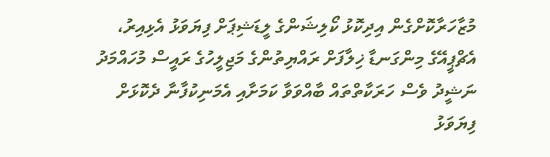މުޒާހަރާކޮށްގެން އިދިކޮޅު ކޯލިޝަންގެ ލީޑަޝިޕަށް ފިޔަވަޅު އެޅިއިރު، އެޗްޕީއޭގެ މިންގަނޑާ ޚިލާފަށް ރައްޔިތުންގެ މަޖިލީހުގެ ރައީސް މުހައްމަދު ނަޝީދު ވެސް ހަރަކާތްތައް ބާއްވަވާ ކަމަށާއި އެމަނިކުފާނާ ދެކޮޅަށް ފިޔަވަޅު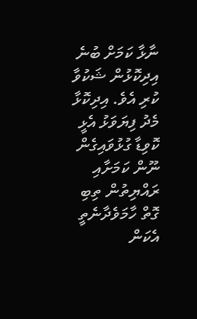ނާޅާ ކަމަށް ބުނެ އިދިކޮޅުން ޝަކުވާ ކުރި އެވެ. އިދިކޮޅާ މެދު ފިޔަވަޅު އެޅީ ކޮވިޑާ ގުޅުވައިގެން ނޫން ކަމަށާއި ރައްޔިތުން ތިބި ގޮތް ހާމަވެދާނެތީ އެކަން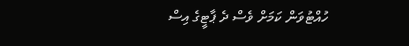ހުއްޓުވަން ކަމަށް ވެސް ދެ ޕާޓީގެ އިސް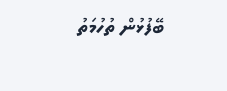ބޭފުޅުން ތުހުމަތު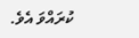ކުރައްވަ އެވެ.